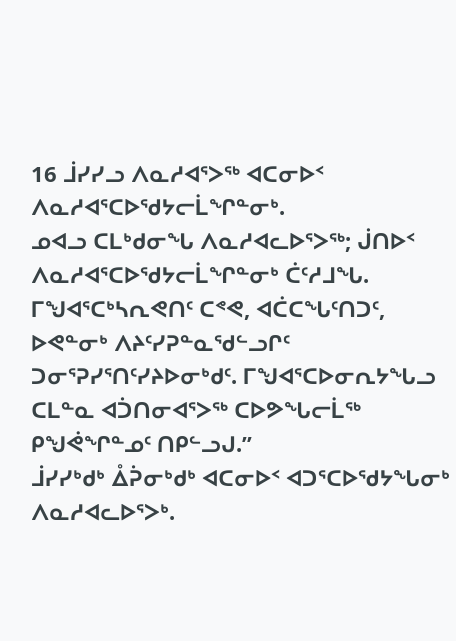16 ᒨᓯᓯᓗ ᐱᓇᓱᐊᕐᐳᖅ ᐊᑕᓂᐅᑉ ᐱᓇᓱᐊᕐᑕᐅᖁᔭᓕᒫᖏᓐᓂᒃ.
ᓄᐊᓗ ᑕᒪᒃᑯᓂᖓ ᐱᓇᓱᐊᓚᐅᕐᐳᖅ; ᒎᑎᐅᑉ ᐱᓇᓱᐊᕐᑕᐅᖁᔭᓕᒫᖏᓐᓂᒃ ᑖᑦᓱᒧᖓ.
ᒥᖑᐊᕐᑕᒃᓴᕆᕙᑎᑦ ᑕᕝᕙ, ᐊᑖᑕᖓᑦᑎᑐᑦ, ᐅᕙᓐᓂᒃ ᐱᔨᑦᓯᕈᓐᓇᖁᓪᓗᒋᑦ ᑐᓂᕐᕈᓯᕐᑎᑦᓯᔨᐅᓂᒃᑯᑦ. ᒥᖑᐊᕐᑕᐅᓂᕆᔭᖓᓗ ᑕᒪᓐᓇ ᐊᑑᑎᓂᐊᕐᐳᖅ ᑕᐅᕗᖓᓕᒫᖅ ᑭᖑᕚᖏᓐᓄᑦ ᑎᑭᓪᓗᒍ.”
ᒨᓯᓯᒃᑯᒃ ᐂᕉᓂᒃᑯᒃ ᐊᑕᓂᐅᑉ ᐊᑐᕐᑕᐅᖁᔭᖓᓂᒃ ᐱᓇᓱᐊᓚᐅᕐᐳᒃ.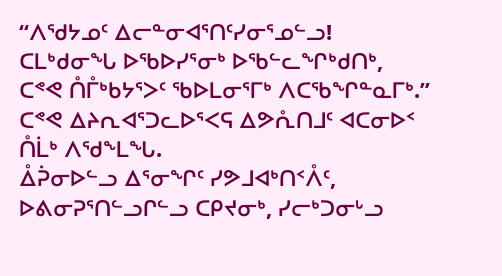“ᐱᖁᔭᓄᑦ ᐃᓕᓐᓂᐊᕐᑎᑦᓯᓂᕐᓄᓪᓗ! ᑕᒪᒃᑯᓂᖓ ᐅᖃᐅᓯᕐᓂᒃ ᐅᖃᓪᓚᖏᒃᑯᑎᒃ, ᑕᕝᕙ ᑍᒤᒃᑲᔭᕐᐳᑦ ᖃᐅᒪᓂᕐᒥᒃ ᐱᑕᖃᖏᓐᓇᒥᒃ.”
ᑕᕝᕙ ᐃᔨᕆᐊᕐᑐᓚᐅᕐᐸᕋ ᐃᕗᕅᑎᒧᑦ ᐊᑕᓂᐅᑉ ᑍᒫᒃ ᐱᖁᖕᒪᖓ.
ᐂᕉᓂᐅᓪᓗ ᐃᕐᓂᖏᑦ ᓯᕗᒧᐊᒃᑎᑉᐰᑦ, ᐅᕕᓂᕈᕐᑎᓪᓗᒋᓪᓗ ᑕᑭᔪᓂᒃ, ᓯᓕᒃᑐᓂᒡᓗ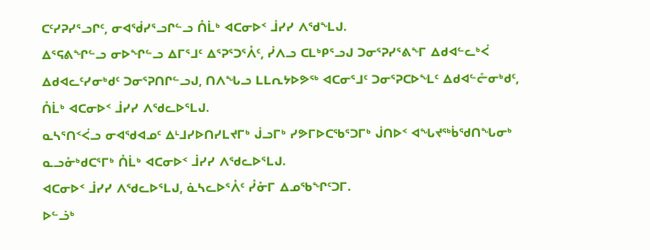ᑕᑦᓯᕈᓯᕐᓗᒋᑦ, ᓂᐊᖂᓯᕐᓗᒋᓪᓗ ᑍᒫᒃ ᐊᑕᓂᐅᑉ ᒨᓯᓯ ᐱᖁᖕᒪᒍ.
ᐃᕐᕋᕕᖏᓪᓗ ᓂᐅᖏᓪᓗ ᐃᒥᕐᒧᑦ ᐃᕐᕈᕐᑐᕐᐰᑦ, ᓰᐱᓗ ᑕᒪᒃᑭᕐᓗᒍ ᑐᓂᕐᕈᓯᕐᕕᖕᒥ ᐃᑯᐊᓪᓚᒃᐹ ᐃᑯᐊᓚᑦᓯᓂᒃᑯᑦ ᑐᓂᕐᕈᑎᒋᓪᓗᒍ, ᑎᐱᖓᓗ ᒪᒪᕆᔭᐅᕗᖅ ᐊᑕᓂᕐᒧᑦ ᑐᓂᕐᕈᑕᐅᖕᒪᑦ ᐃᑯᐊᓪᓔᓂᒃᑯᑦ, ᑍᒫᒃ ᐊᑕᓂᐅᑉ ᒨᓯᓯ ᐱᖁᓚᐅᕐᒪᒍ.
ᓇᓴᕐᑎᑉᐹᓗ ᓂᐊᖁᐊᓄᑦ ᐃᒻᒧᓯᐅᑎᓯᒪᔪᒥᒃ ᒎᓗᒥᒃ ᓯᕗᒥᐅᑕᖃᕐᑐᒥᒃ ᒎᑎᐅᑉ ᐊᖓᔪᖅᑳᖁᑎᖓᓂᒃ ᓇᓗᓁᒃᑯᑕᕐᒥᒃ ᑍᒫᒃ ᐊᑕᓂᐅᑉ ᒨᓯᓯ ᐱᖁᓚᐅᕐᒪᒍ.
ᐊᑕᓂᐅᑉ ᒨᓯᓯ ᐱᖁᓚᐅᕐᒪᒍ, ᓈᓴᓚᐅᕐᐰᑦ ᓮᓁᒥ ᐃᓄᖃᖏᑦᑐᒥ.
ᐅᓪᓘᒃ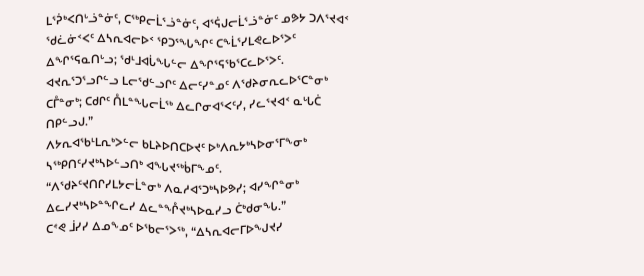ᒪᕐᕉᒃᐸᑎᒡᓘᓐᓃᑦ, ᑕᖅᑭᓕᒫᕐᓘᓐᓃᑦ, ᐊᕐᕌᒍᓕᒫᕐᓘᓐᓃᑦ ᓄᕗᔭ ᑐᐱᕐᔪᐊᑉ ᖁᓛᓃᑉᐸᑦ ᐃᓴᕆᐊᓕᐅᑉ ᕿᑐᕐᖓᖏᑦ ᑕᖕᒫᕐᓯᒪᕙᓚᐅᕐᐳᑦ ᐃᖏᕐᕋᓇᑎᒡᓗ; ᖁᒻᒧᐊᒑᖓᓪᓕ ᐃᖏᕐᕋᖃᕐᑕᓚᐅᕐᐳᑦ.
ᐊᔪᕆᕐᑐᕐᓗᒋᓪᓗ ᒪᓕᖁᓪᓗᒋᑦ ᐃᓕᑦᓯᓐᓄᑦ ᐱᖁᔨᓂᕆᓚᐅᕐᑕᓐᓂᒃ ᑕᒤᓐᓂᒃ; ᑕᑯᒋᑦ ᑍᒪᓐᖓᓕᒫᖅ ᐃᓚᒋᓂᐊᕐᐸᑦᓯ, ᓯᓚᕐᔪᐊᑉ ᓇᒡᒐᑖ ᑎᑭᓪᓗᒍ.”
ᐱᔭᕆᐊᖃᒻᒪᕆᒃᐳᓪᓕ ᑲᒪᔨᐅᑎᑕᐅᔪᑦ ᐅᒃᐱᕆᔭᒃᓴᐅᓂᕐᒥᖕᓂᒃ ᓴᖅᑭᑎᑦᓯᔪᒃᓴᐅᓪᓗᑎᒃ ᐊᖓᔪᖅᑳᒥᖕᓄᑦ.
“ᐱᖁᔨᑦᔪᑎᒋᓯᒪᔭᓕᒫᓐᓂᒃ ᐱᓇᓱᐊᕐᑐᒃᓴᐅᕗᓯ; ᐊᓯᖏᓐᓂᒃ ᐃᓚᓯᔪᒃᓴᐅᓐᖏᓚᓯ ᐃᓚᓐᖎᔪᒃᓴᐅᓇᓯᓗ ᑖᒃᑯᓂᖓ.”
ᑕᕝᕙ ᒨᓯᓯ ᐃᓄᖕᓄᑦ ᐅᖃᓕᕐᐳᖅ, “ᐃᓴᕆᐊᓕᒥᐅᖑᔪᓯ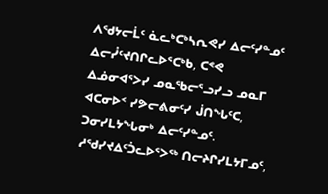ᐱᖁᔭᓕᒫᑦ ᓈᓚᒃᑕᒃᓴᕆᕙᓯ ᐃᓕᑦᓯᓐᓄᑦ ᐃᓕᓮᑦᔪᑎᒋᓚᐅᕐᑕᒃᑲ, ᑕᕝᕙ ᐃᓅᓂᐊᕐᐳᓯ ᓄᓇᖃᓕᕐᓗᓯᓗ ᓄᓇᒥ ᐊᑕᓂᐅᑉ ᓯᕗᓕᕕᓂᑦᓯ ᒎᑎᖓᑦᑕ, ᑐᓂᓯᒪᔭᖓᓂᒃ ᐃᓕᑦᓯᓐᓄᑦ.
ᓱᖁᓯᔪᐃᑦᑑᓚᐅᕐᐳᖅ ᑎᓕᔨᒋᓯᒪᔭᒥᓄᑦ,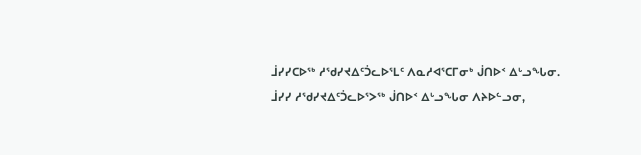ᒨᓯᓯᑕᐅᖅ ᓱᖁᓯᔪᐃᑦᑑᓚᐅᕐᒪᑦ ᐱᓇᓱᐊᕐᑕᒥᓂᒃ ᒎᑎᐅᑉ ᐃᒡᓗᖓᓂ.
ᒨᓯᓯ ᓱᖁᓯᔪᐃᑦᑑᓚᐅᕐᐳᖅ ᒎᑎᐅᑉ ᐃᒡᓗᖓᓂ ᐱᔨᐅᓪᓗᓂ,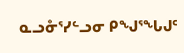ᓇᓗᓁᕐᓯᓪᓗᓂ ᑭᖑᕐᖓᒍᑦ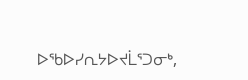ᐅᖃᐅᓯᕆᔭᐅᔪᒫᕐᑐᓂᒃ,